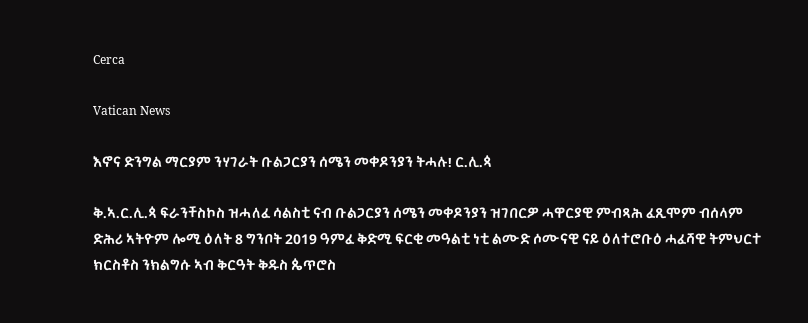Cerca

Vatican News

እኖና ድንግል ማርያም ንሃገራት ቡልጋርያን ሰሜን መቀዶንያን ትሓሉ! ር.ሊ.ጳ

ቅ.ኣ.ር.ሊ.ጳ ፍራንቸስኮስ ዝሓለፈ ሳልስቲ ናብ ቡልጋርያን ሰሜን መቀዶንያን ዝገበርዎ ሓዋርያዊ ምብጻሕ ፈጺሞም ብሰላም ድሕሪ ኣትዮም ሎሚ ዕለት 8 ግንቦት 2019 ዓምፈ ቅድሚ ፍርቂ መዓልቲ ነቲ ልሙድ ሶሙናዊ ናይ ዕለተሮቡዕ ሓፈሻዊ ትምህርተ ክርስቶስ ንክልግሱ ኣብ ቅርዓት ቅዱስ ጴጥሮስ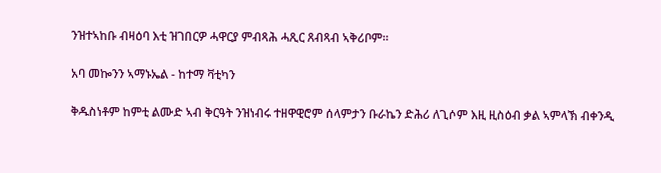ንዝተኣከቡ ብዛዕባ እቲ ዝገበርዎ ሓዋርያ ምብጻሕ ሓጺር ጸብጻብ ኣቅሪቦም።

አባ መኰንን ኣማኑኤል - ከተማ ቫቲካን

ቅዱስነቶም ከምቲ ልሙድ ኣብ ቅርዓት ንዝነብሩ ተዘዋዊሮም ሰላምታን ቡራኬን ድሕሪ ለጊሶም እዚ ዚስዕብ ቃል ኣምላኽ ብቀንዲ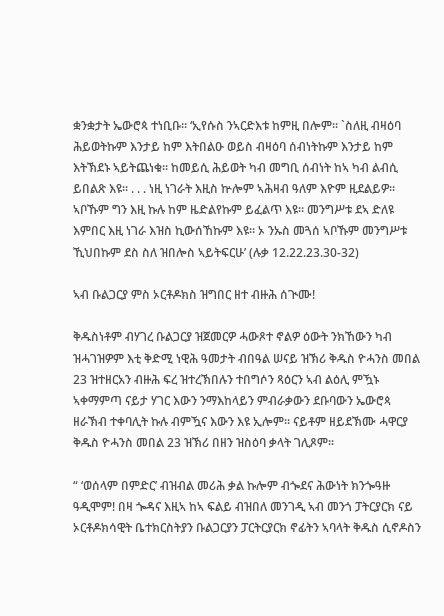ቋንቋታት ኤውሮጳ ተነቢቡ። ‘ኢየሱስ ንኣርድእቱ ከምዚ በሎም። `ስለዚ ብዛዕባ ሕይወትኩም እንታይ ከም እትበልዑ ወይስ ብዛዕባ ሰብነትኩም እንታይ ከም እትኽደኑ ኣይትጨነቁ። ከመይሲ ሕይወት ካብ መግቢ ሰብነት ከኣ ካብ ልብሲ ይበልጽ እዩ። . . . ነዚ ነገራት እዚስ ኵሎም ኣሕዛብ ዓለም እዮም ዚደልይዎ። ኣቦኹም ግን እዚ ኩሉ ከም ዜድልየኩም ይፈልጥ እዩ። መንግሥቱ ደኣ ድለዩ እምበር እዚ ነገራ እዝስ ኪውሰኸኩም እዩ። ኦ ንኡስ መጓሰ ኣቦኹም መንግሥቱ ኺህበኩም ደስ ስለ ዝበሎስ ኣይትፍርሁ’ (ሉቃ 12.22.23.30-32)

ኣብ ቡልጋርያ ምስ ኦርቶዶክስ ዝግበር ዘተ ብዙሕ ሰጒሙ!

ቅዱስነቶም ብሃገረ ቡልጋርያ ዝጀመርዎ ሓውጾተ ኖልዎ ዕውት ንክኸውን ካብ ዝሓገዝዎም እቲ ቅድሚ ነዊሕ ዓመታት ብበዓል ሠናይ ዝኽሪ ቅዱስ ዮሓንስ መበል 23 ዝተዘርአን ብዙሕ ፍረ ዝተረኽበሉን ተበግሶን ጻዕርን ኣብ ልዕሊ ምዃኑ ኣቀማምጣ ናይታ ሃገር እውን ንማእከላይን ምብራቃውን ደቡባውን ኤውሮጳ ዘራኽብ ተቀባሊት ኩሉ ብምዃና እውን እዩ ኢሎም። ናይቶም ዘይደኽሙ ሓዋርያ ቅዱስ ዮሓንስ መበል 23 ዝኽሪ በዘን ዝስዕባ ቃላት ገሊጾም።

“ ‘ወሰላም በምድር’ ብዝብል መሪሕ ቃል ኩሎም ብጐደና ሕውነት ክንጐዓዙ ዓዲሞም! በዛ ጐዳና እዚኣ ከኣ ፍልይ ብዝበለ መንገዲ ኣብ መንጎ ፓትርያርክ ናይ ኦርቶዶክሳዊት ቤተክርስትያን ቡልጋርያን ፓርትርያርክ ኖፊትን ኣባላት ቅዱስ ሲኖዶስን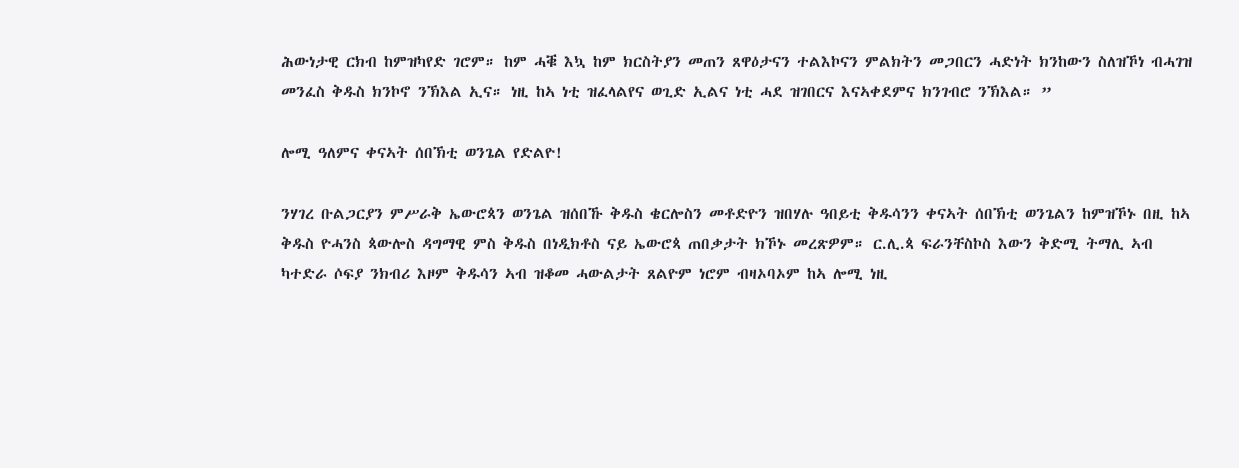ሕውነታዊ ርክብ ከምዝካየድ ገሮም። ከም ሓቑ እኳ ከም ክርስትያን መጠን ጸዋዕታናን ተልእኮናን ምልክትን መጋበርን ሓድነት ክንከውን ስለዝኾነ ብሓገዝ መንፈስ ቅዱስ ክንኮኖ ንኽእል ኢና። ነዚ ከኣ ነቲ ዝፈላልየና ወጊድ ኢልና ነቲ ሓደ ዝገበርና እናኣቀደምና ክንገብሮ ንኽእል። ”

ሎሚ ዓለምና ቀናኣት ሰበኽቲ ወንጌል የድልዮ!

ንሃገረ ቡልጋርያን ምሥራቅ ኤውሮጳን ወንጌል ዝሰበኹ ቅዱስ ቄርሎስን መቶድዮን ዝበሃሉ ዓበይቲ ቅዱሳንን ቀናኣት ሰበኽቲ ወንጌልን ከምዝኾኑ በዚ ከኣ ቅዱስ ዮሓንስ ጳውሎስ ዳግማዊ ምስ ቅዱስ በነዲክቶስ ናይ ኤውሮጳ ጠበቃታት ክኾኑ መረጽዎም። ር.ሊ.ጳ ፍራንቸስኮስ እውን ቅድሚ ትማሊ ኣብ ካተድራ ሶፍያ ንክብሪ እዞም ቅዱሳን ኣብ ዝቆመ ሓውልታት ጸልዮም ነሮም ብዛኦባኦም ከኣ ሎሚ ነዚ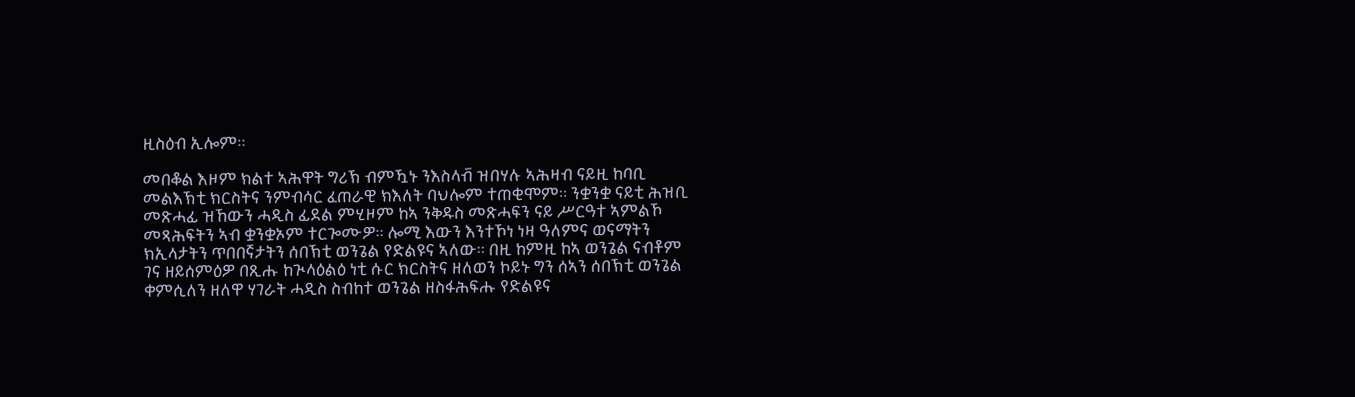ዚስዕብ ኢሎም።

መበቆል እዞም ክልተ ኣሕዋት ግሪኽ ብምዃኑ ንእስላቭ ዝበሃሉ ኣሕዛብ ናይዚ ከባቢ መልእኽቲ ክርስትና ንምብሳር ፈጠራዊ ክእለት ባህሎም ተጠቂሞም። ንቋንቋ ናይቲ ሕዝቢ መጽሓፊ ዝኸውን ሓዲስ ፊደል ምሂዞም ከኣ ንቅዱስ መጽሓፍን ናይ ሥርዓተ ኣምልኾ መጻሕፍትን ኣብ ቋንቋኦም ተርጐሙዎ። ሎሚ እውን እንተኾነ ነዛ ዓለምና ወናማትን ክኢላታትን ጥበበኛታትን ሰበኽቲ ወንጌል የድልዩና ኣለው። በዚ ከምዚ ከኣ ወንጌል ናብቶም ገና ዘይሰምዕዎ በጺሑ ከጒላዕልዕ ነቲ ሱር ክርስትና ዘለወን ኮይኑ ግን ሰኣን ሰበኽቲ ወንጌል ቀምሲለን ዘለዋ ሃገራት ሓዲስ ስብከተ ወንጌል ዘስፋሕፍሑ የድልዩና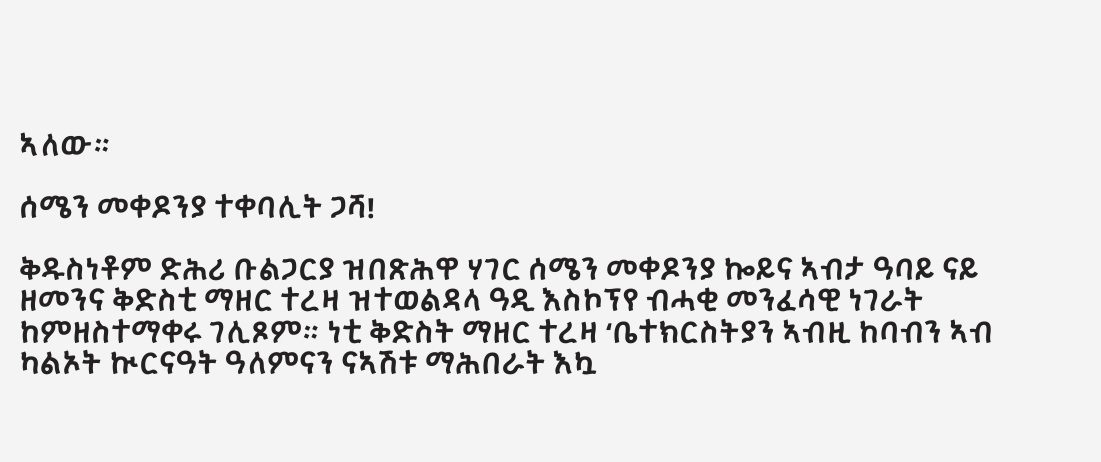ኣለው።

ሰሜን መቀዶንያ ተቀባሊት ጋሻ!

ቅዱስነቶም ድሕሪ ቡልጋርያ ዝበጽሕዋ ሃገር ሰሜን መቀዶንያ ኰይና ኣብታ ዓባይ ናይ ዘመንና ቅድስቲ ማዘር ተረዛ ዝተወልዳላ ዓዲ እስኮፕየ ብሓቂ መንፈሳዊ ነገራት ከምዘስተማቀሩ ገሊጾም። ነቲ ቅድስት ማዘር ተረዛ ‘ቤተክርስትያን ኣብዚ ከባብን ኣብ ካልኦት ኲርናዓት ዓለምናን ናኣሽቱ ማሕበራት እኳ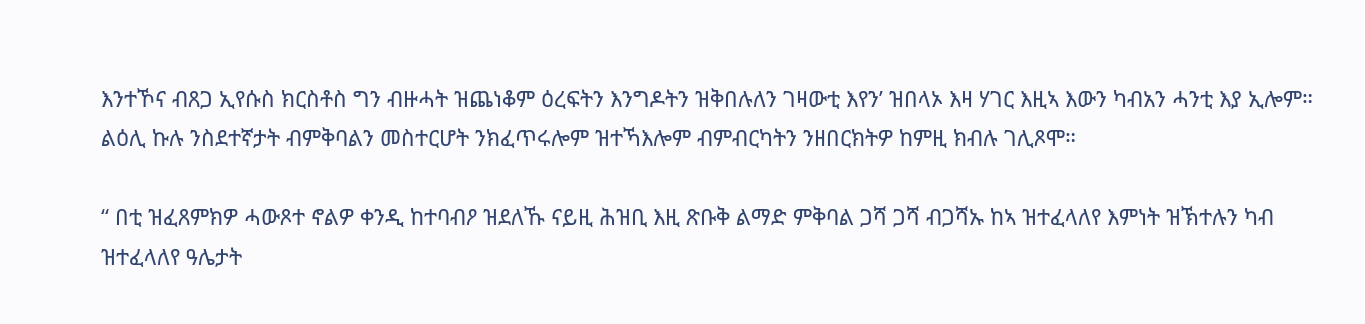እንተኾና ብጸጋ ኢየሱስ ክርስቶስ ግን ብዙሓት ዝጨነቆም ዕረፍትን እንግዶትን ዝቅበሉለን ገዛውቲ እየን’ ዝበላኦ እዛ ሃገር እዚኣ እውን ካብአን ሓንቲ እያ ኢሎም። ልዕሊ ኩሉ ንስደተኛታት ብምቅባልን መስተርሆት ንክፈጥሩሎም ዝተኻእሎም ብምብርካትን ንዘበርክትዎ ከምዚ ክብሉ ገሊጾሞ።

“ በቲ ዝፈጸምክዎ ሓውጾተ ኖልዎ ቀንዲ ከተባብዖ ዝደለኹ ናይዚ ሕዝቢ እዚ ጽቡቅ ልማድ ምቅባል ጋሻ ጋሻ ብጋሻኡ ከኣ ዝተፈላለየ እምነት ዝኽተሉን ካብ ዝተፈላለየ ዓሌታት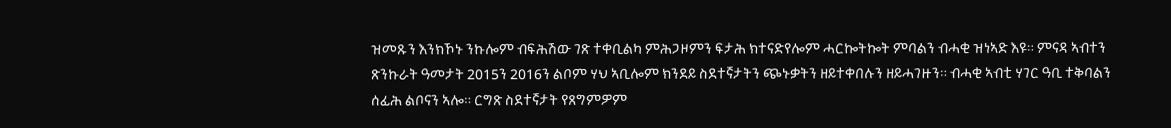ዝመጹን እንክኾኑ ንኩሎም ብፍሕሽው ገጽ ተቀቢልካ ምሕጋዞምን ፍታሕ ክተናድየሎም ሓርኰትኰት ምባልን ብሓቂ ዝነኣድ እዩ። ምናዳ ኣብተን ጽንኩራት ዓመታት 2015ን 2016ን ልቦም ሃህ ኣቢሎም ክንደይ ስደተኛታትን ጭኑቃትን ዘይተቀበሉን ዘይሓገዙን። ብሓቂ ኣብቲ ሃገር ዓቢ ተቅባልን ሰፊሕ ልቦናን ኣሎ። ርግጽ ስደተኛታት የጸግምዎም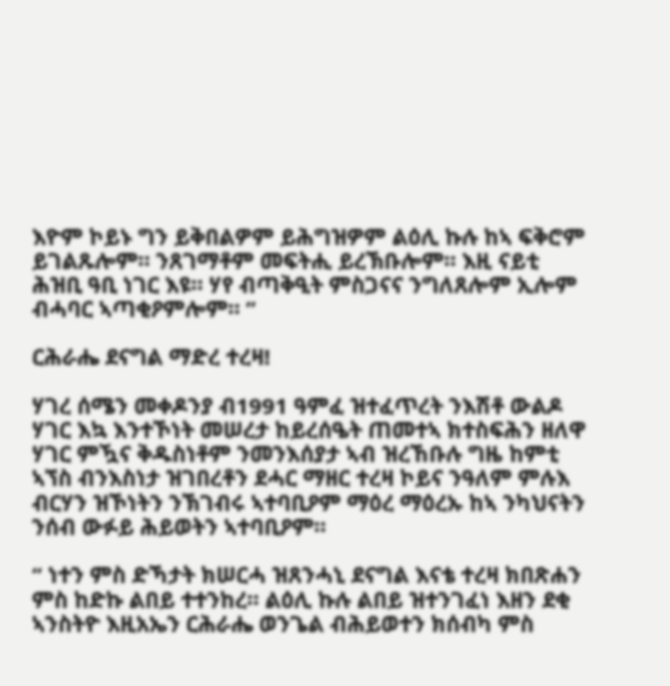እዮም ኮይኑ ግን ይቅበልዎም ይሕግዝዎም ልዕሊ ኩሉ ከኣ ፍቅሮም ይገልጹሎም። ንጸገማቶም መፍትሒ ይረኽቡሎም። እዚ ናይቲ ሕዝቢ ዓቢ ነገር እዩ። ሃየ ብጣቅዒት ምስጋናና ንግለጸሎም ኢሎም ብሓባር ኣጣቂዖምሎም። ”

ርሕራሔ ደናግል ማድረ ተረዛ!

ሃገረ ሰሜን መቀዶንያ ብ1991 ዓምፈ ዝተፈጥረት ንእሽቶ ውልዶ ሃገር እኳ እንተኾነት መሠረታ ከይረሰዔት ጠመተኣ ክተስፍሕን ዘለዋ ሃገር ምዃና ቅዱስነቶም ንመንእሰያታ ኣብ ዝረኸቡሉ ግዜ ከምቲ ኣኘስ ብንእስነታ ዝገበረቶን ደሓር ማዘር ተረዛ ኮይና ንዓለም ምሉእ ብርሃን ዝኾነትን ንኽገብሩ ኣተባቢዖም ማዕረ ማዕረኡ ከኣ ንካህናትን ንሰብ ውፉይ ሕይወትን ኣተባቢዖም።

“ ነተን ምስ ድኻታት ክሠርሓ ዝጸንሓኒ ደናግል እናቴ ተረዛ ክበጽሐን ምስ ከድኩ ልበይ ተተንከረ። ልዕሊ ኩሉ ልበይ ዝተንገፈነ እዘን ደቂ ኣንስትዮ እዚአኤን ርሕራሔ ወንጌል ብሕይወተን ክሰብካ ምስ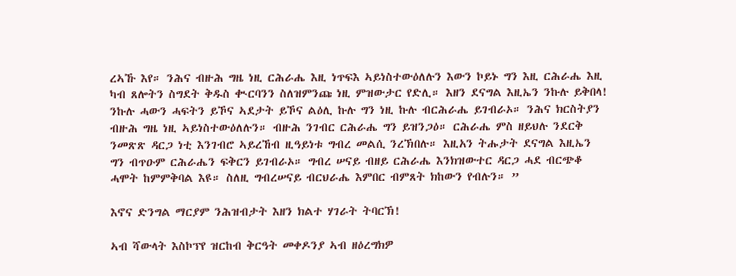ረኣኹ እየ። ንሕና ብዙሕ ግዜ ነዚ ርሕራሔ እዚ ነጥፍእ ኣይነስተውዕለሉን እውን ኮይኑ ግን እዚ ርሕራሔ እዚ ካብ ጸሎትን ስግደት ቅዱስ ቊርባንን ስለዝምንጩ ነዚ ምዝውታር የድሊ። እዘን ደናግል እዚኤን ንኩሉ ይቅበላ! ንኩሉ ሓውን ሓፍትን ይኾና ኣደታት ይኾና ልዕሊ ኩሉ ግን ነዚ ኩሉ ብርሕራሔ ይገብራኦ። ንሕና ክርስትያን ብዙሕ ግዜ ነዚ ኣይነስተውዕለሉን። ብዙሕ ንገብር ርሕራሔ ግን ይዝንጋዕ። ርሕራሔ ምስ ዘይህሉ ንደርቅ ንመጽጽ ዳርጋ ነቲ እንገብሮ ኣይረኸብ ዚዓይነቱ ግብረ መልሲ ንረኽበሉ። እዚአን ትሑታት ደናግል እዚኤን ግን ብጥዑም ርሕራሔን ፍቅርን ይገብራኦ። ግብረ ሠናይ ብዘይ ርሕራሔ እንክዝውተር ዳርጋ ሓደ ብርጭቆ ሓሞት ከምምቅባል እዩ። ስለዚ ግብረሠናይ ብርህራሔ እምበር ብምጸት ክከውን የብሉን። ”

እኖና ድንግል ማርያም ንሕዝብታት እዘን ክልተ ሃገራት ትባርኽ!

ኣብ ሻውላት እስኮፕየ ዝርከብ ቅርዓት መቀዶንያ ኣብ ዘዕረግክዎ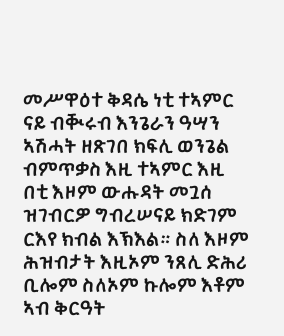መሥዋዕተ ቅዳሴ ነቲ ተኣምር ናይ ብቚሩብ እንጌራን ዓሣን ኣሽሓት ዘጽገበ ክፍሊ ወንጌል ብምጥቃስ እዚ ተኣምር እዚ በቲ እዞም ውሑዳት መጓሰ ዝገብርዎ ግብረሠናይ ክድገም ርእየ ክብል እኽእል። ስለ እዞም ሕዝብታት እዚኦም ንጸሊ ድሕሪ ቢሎም ስለኦም ኩሎም እቶም ኣብ ቅርዓት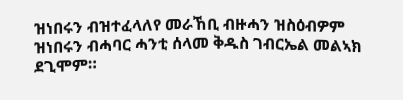ዝነበሩን ብዝተፈላለየ መራኸቢ ብዙሓን ዝስዕብዎም ዝነበሩን ብሓባር ሓንቲ ሰላመ ቅዱስ ገብርኤል መልኣክ ደጊሞም።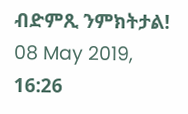ብድምጺ ንምክትታል!
08 May 2019, 16:26